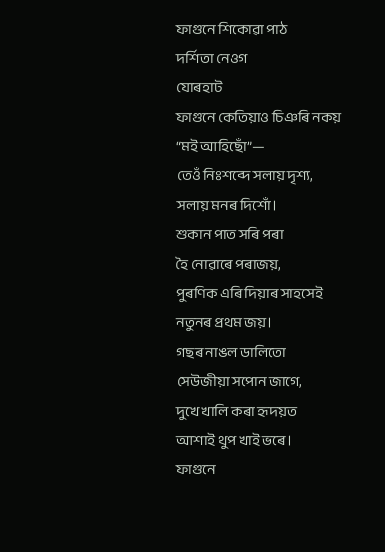ফাগুনে শিকোৱা পাঠ
দৰ্শিতা নেওগ
যোৰহাট
ফাগুনে কেতিয়াও চিঞৰি নকয়
“মই আহিছোঁ”—
তেওঁ নিঃশব্দে সলায় দৃশ্য,
সলায় মনৰ দিশোঁ।
শুকান পাত সৰি পৰা
হৈ নোৱাৰে পৰাজয়,
পুৰণিক এৰি দিয়াৰ সাহসেই
নতুনৰ প্ৰথম জয়।
গছৰ নাঙল ডালিতো
সেউজীয়া সপোন জাগে,
দুখে খালি কৰা হৃদয়ত
আশাই থুপ খাই ভৰে।
ফাগুনে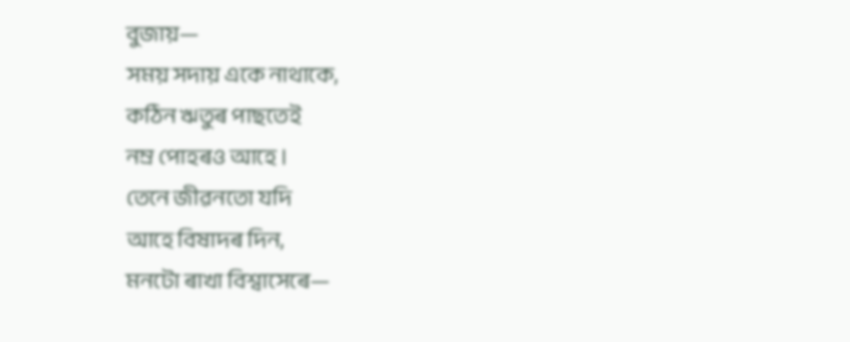বুজায়—
সময় সদায় একে নাথাকে,
কঠিন ঋতুৰ পাছতেই
নম্ৰ পোহৰও আহে ।
তেনে জীৱনতো যদি
আহে বিষাদৰ দিন,
মনটো ৰাখা বিশ্বাসেৰে—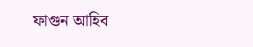ফাগুন আহিব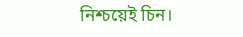নিশ্চয়েই চিন।